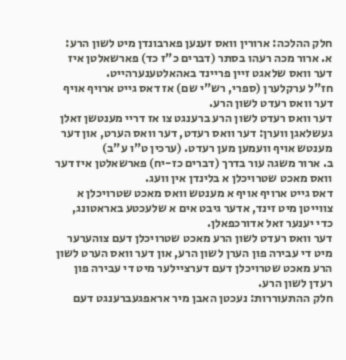חלק ההלכה: ארורין וואס זענען פארבונדן מיט לשון הרע:
א. ארור מכה רעהו בסתר (דברים כ"ז כד) פארשאלטן איז דער וואס שלאגט זיין פריינד באהאלטענערהייט.
חז"ל ערקלערן (ספרי, רש"י שם) אז דאס גייט ארויף אויף דער וואס רעדט לשון הרע.
דער וואס רעדט לשון הרע ברענגט צו אז דריי מענטשן זאלן געשלאגן ווערן: דער וואס רעדט, דער וואס הערט, און דער מענטש אויף וועמען מען רעדט. (ערכין ט"ו ע"ב)
ב. ארור משגה עור בדרך (דברים כז-יח) פארשאלטן איז דער וואס מאכט שטרויכלן א בלינדן אין וועג.
דאס גייט ארויף אויף א מענטש וואס מאכט שטרויכלן א צווייטן מיט זינד, אדער גיבט אים א שלעכטע באראטונג, כדי יענער זאל אדורכפאלן.
דער וואס רעדט לשון הרע מאכט שטרויכלן דעם צוהערער מיט די עבירה פון הערן לשון הרע, און דער וואס הערט לשון הרע מאכט שטרויכלן דעם דערציילער מיט די עבירה פון רעדן לשון הרע.
חלק ההתעוררות: נעכטן האבן מיר אראפגעברענגט דעם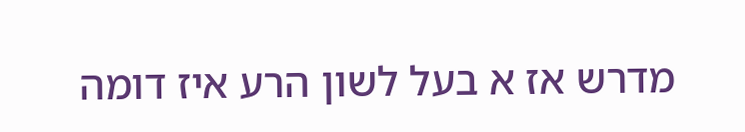מדרש אז א בעל לשון הרע איז דומה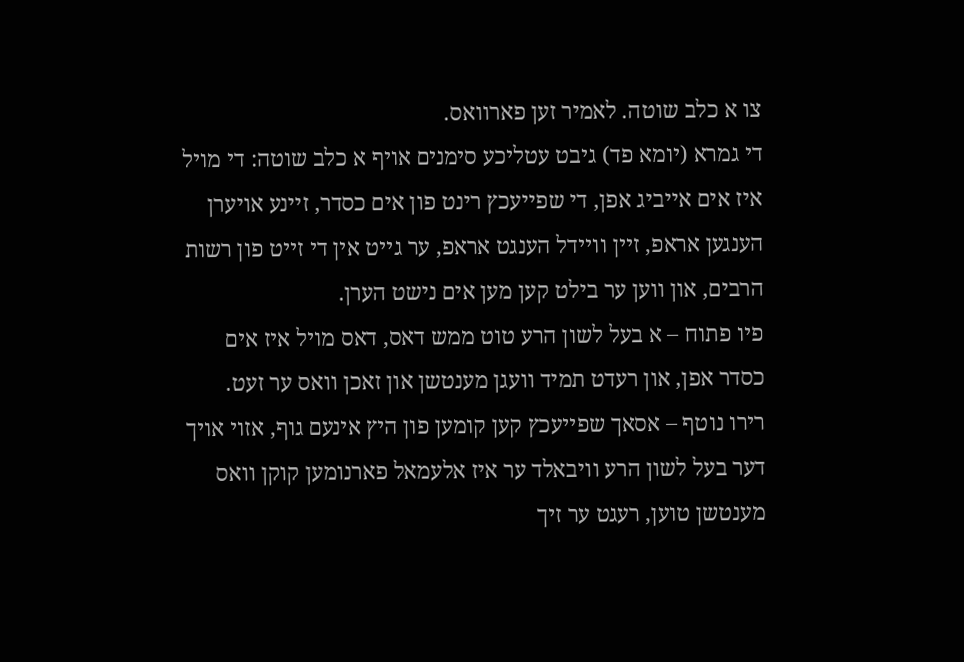צו א כלב שוטה. לאמיר זען פארוואס.
די גמרא (יומא פד) גיבט עטליכע סימנים אויף א כלב שוטה: די מויל איז אים אייביג אפן, די שפייעכץ רינט פון אים כסדר, זיינע אויערן הענגען אראפ, זיין וויידל הענגט אראפ, ער גייט אין די זייט פון רשות הרבים, און ווען ער בילט קען מען אים נישט הערן.
פיו פתוח – א בעל לשון הרע טוט ממש דאס, דאס מויל איז אים כסדר אפן, און רעדט תמיד וועגן מענטשן און זאכן וואס ער זעט.
רירו נוטף – אסאך שפייעכץ קען קומען פון היץ אינעם גוף, אזוי אויך דער בעל לשון הרע וויבאלד ער איז אלעמאל פארנומען קוקן וואס מענטשן טוען, רעגט ער זיך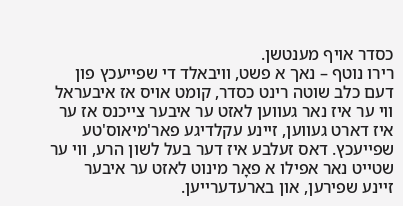כסדר אויף מענטשן.
רירו נוטף – נאך א פשט, וויבאלד די שפייעכץ פון דעם כלב שוטה רינט כסדר, קומט אויס אז איבעראל ווי ער איז נאר געווען לאזט ער איבער צייכנס אז ער איז דארט געווען, זיינע עקלדיגע פאר'מיאוס'טע שפייעכץ. דאס זעלבע איז דער בעל לשון הרע, ווי ער שטייט נאר אפילו א פאָר מינוט לאזט ער איבער זיינע שפירען, און בארעדערייען.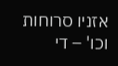אזניו סרוחות וכו' – די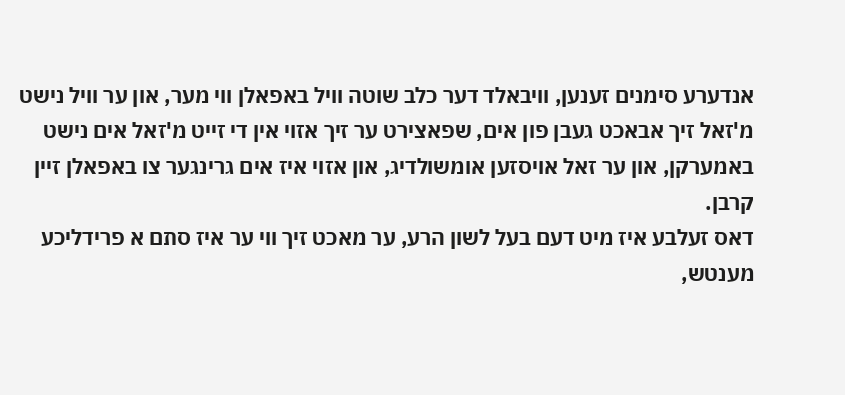אנדערע סימנים זענען, וויבאלד דער כלב שוטה וויל באפאלן ווי מער, און ער וויל נישט מ'זאל זיך אבאכט געבן פון אים, שפאצירט ער זיך אזוי אין די זייט מ'זאל אים נישט באמערקן, און ער זאל אויסזען אומשולדיג, און אזוי איז אים גרינגער צו באפאלן זיין קרבן.
דאס זעלבע איז מיט דעם בעל לשון הרע, ער מאכט זיך ווי ער איז סתם א פרידליכע מענטש,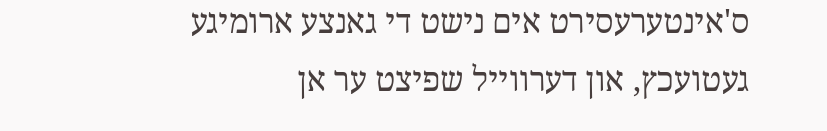ס'אינטערעסירט אים נישט די גאנצע ארומיגע געטועכץ, און דערווייל שפיצט ער אן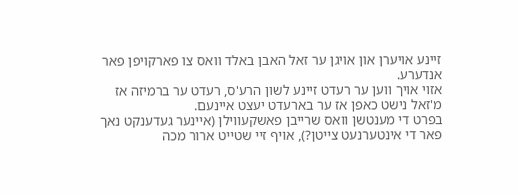זיינע אויערן און אויגן ער זאל האבן באלד וואס צו פארקויפן פאר אנדערע.
אזוי אויך ווען ער רעדט זיינע לשון הרע'ס, רעדט ער ברמיזה אז מ'זאל נישט כאפן אז ער בארעדט יעצט איינעם.
בפרט די מענטשן וואס שרייבן פאשקעווילן (איינער געדענקט נאך פאר די אינטערנעט צייטן?), אויף זיי שטייט ארור מכה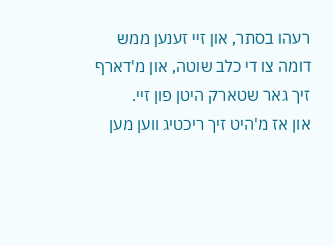רעהו בסתר, און זיי זענען ממש דומה צו די כלב שוטה, און מ'דארף זיך גאר שטארק היטן פון זיי.
און אז מ'היט זיך ריכטיג ווען מען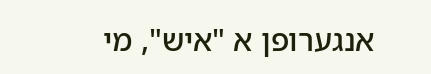אנגערופן א "איש", מי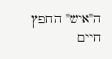ה"איש" החפץ חיים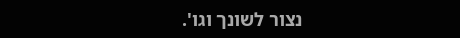נצור לשונך וגו'.